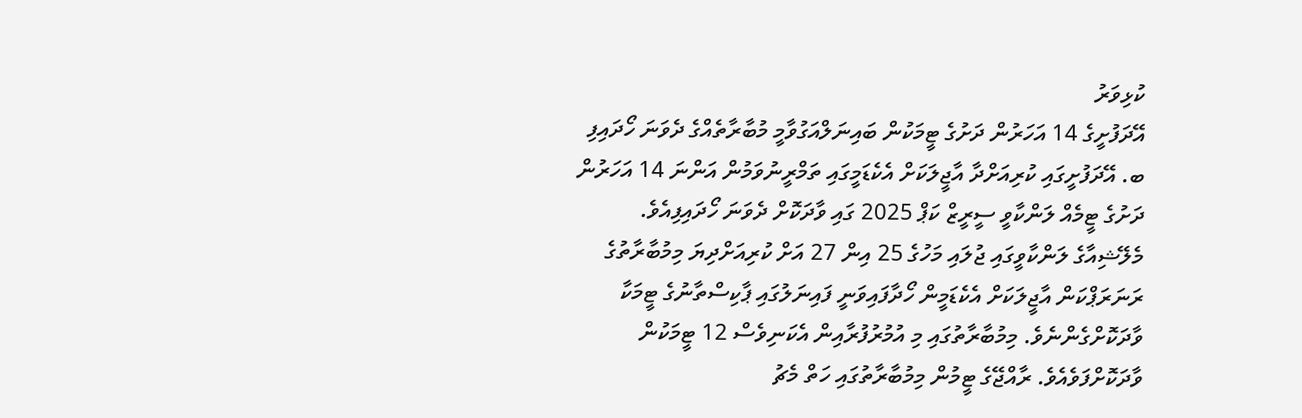ކުޅިވަރު
އޭދަފުށީގެ 14 އަހަރުން ދަށުގެ ޓީމަކުން ބައިނަލްއަގުވާމީ މުބާރާތެއްގެ ދެވަނަ ހޯދައިފި
ބ. އޭދަފުށީގައި ކުރިއަށްދާ އާޖީލަކަށް އެކެޑަމީގައި ތަމްރީނުވަމުން އަންނަ 14 އަހަރުން ދަށުގެ ޓީމެއް ލަންކާވީ ސީރީޒް ކަޕް 2025 ގައި ވާދަކޮށް ދެވަނަ ހޯދައިފިއެވެ.
މެލޭޝިއާގެ ލަންކާވީގައި ޖުލައި މަހުގެ 25 އިން 27 އަށް ކުރިއަށްދިޔަ މިމުބާރާތުގެ ރަނަރަޕްކަން އާޖީލަކަށް އެކެޑަމީން ހޯދާފައިވަނީ ފައިނަލުގައި ޕާކިސްތާނުގެ ޓީމަކާ ވާދަކޮށްގެންނެވެ. މިމުބާރާތުގައި މި އުމުރުފުރާއިން އެކަނިވެސް 12 ޓީމަކުން ވާދަކޮށްފަވެއެވެ. ރާއްޖޭގެ ޓީމުން މިމުބާރާތުގައި ހަތް މެޗު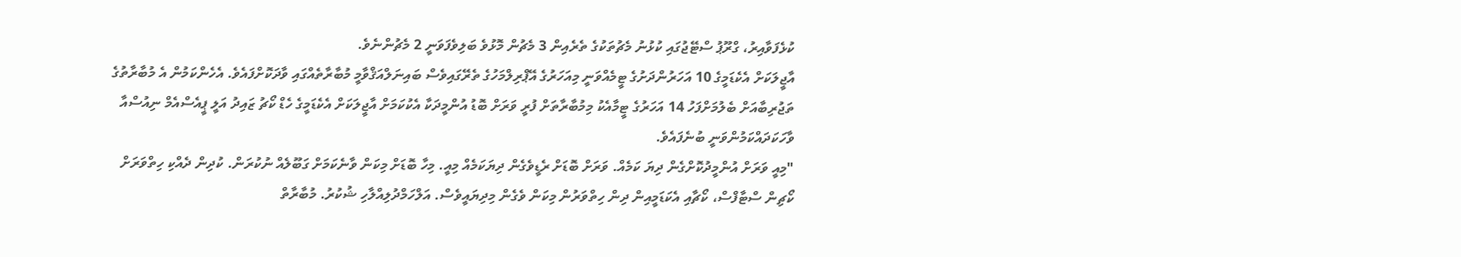ކުޅެފަވާއިރު، ގްރޫޕު ސްޓޭޖުގައި ކުޅުނު މެޗުތަކުގެ ތެރެއިން 3 މެޗުން މޮޅުވެ ބަލިވެފަވަނީ 2 މެޗުންނެވެ.
އާޖީލަކަށް އެކެޑަމީގެ 10 އަހަރުންދަށުގެ ޓީމެއްވަނީ މިއަހަރުގެ އޭޕްރިލްމަހުގެ ތެރޭގައިވެސް ބައިނަލްއަޤްވާމީ މުބާރާތެއްގައި ވާދަކޮށްފައެވެ. އެހެންކަމުން އެ މުބާރާތުގެ ތަޖުރިބާއަށް ބެލުމަށްފަހު 14 އަހަރުގެ ޓީމާއެކު މިމުބާރާތަށް ފުރީ ވަރަށް ބޮޑު އުންމީދަކާ އެކުކަމަށް އާޖީލަކަށް އެކެޑަމީގެ ހެޑް ކޯޗު ޒައިދު އަލީ ޕީއެސްއެމް ނިއުސްއާ ވާހަކަދައްކަމުންވަނީ ބުނެފައެވެ.
"މިއީ ވަރަށް އުންމީދުކޮށްގެން ދިޔަ ކަމެއް. ވަރަށް ބޮޑަށް ރެޑީވެގެން ދިޔަކަމެއް މިއީ. މިހާ ބޮޑަށް މިކަން ވާނެކަމަށް ގަބޫލެއް ނުކުރަން. ކުދިން ދެއްކި ހިތްވަރަށް ކޯޗިން ސްޓާފްސް، ކޯޗާއި އެކަޑަމީއިން ދިން ހިތްވަރުން މިކަން ވެގެން މިދިޔައީވެސް. އަލްހަމްދުލިއްލާހި ޝުކުރު. މުބާރާތް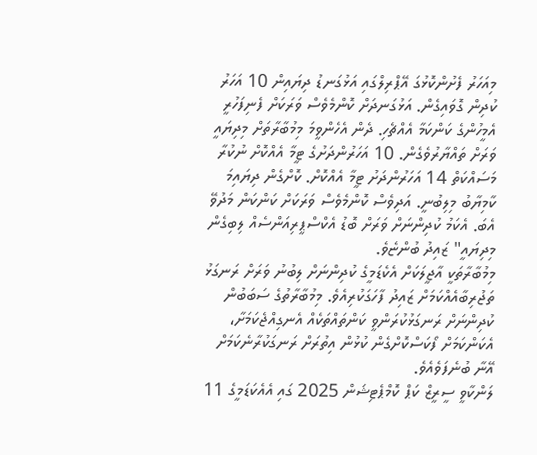މިއަހަރު ފެށުންކޮޅުގަ އޭޕްރިލްގައި އަޅުގަނޑު ދިޔައިން 10 އަހަރު ކުދިން ގޮވައިގެން. އަޅުގަނދަށް ކޮންމެވެސް ވަރަކަށް ފެނިފަހުރީ އެމީހުންގެ ކަންކަމާ އެއްޗެހި. ދެން އެހެންވީމަ މިމުބާރާތަށް މިދިޔައީ ވަރަށް ތައްޔާރުވެގެން. 10 އަހަރުންދަށުގެ ޓީމާ އެއްކޮށް ނުކުރާ މަސައްކަތް 14 އަހަރުންދަށު ޓީމާ އެއްކޮށް. ކޮށްގެން ދިޔައިމަ ކާމިޔާބު މިލިބުނީ. އަދިވެސް ކޮންމެވެސް ވަރަކަށް ކަންކަން މަދުވޭ އެބަ. އެކަމު ކުދިންނަށް ވަރަށް ބޮޑު އެކްސްޕީރިއަންސެއް ލިބިގެން މިދިޔައީ" ޒައިދު ބުންޏެވެ.
މިމުބާރާތަކީ އާޖީލަކަށް އެކެޑަމީގެ ކުދިންނަށް ލިބުނު ވަރަށް ރަނގަޅު ތަޖުރިބާއެއްކަމަށް ޒައިދު ފާހަގަކުރިއެވެ. މިމުބާރާތުގެ ސަބަބުން ކުދިންނަށް ރަނގަޅުކުރަންވީ ކަންތައްތަކެއް އެނގިއްޖެކަމަށާ، އެކަންކަމަށް ފޯކަސްކޮށްގެން ކުޅުން އިތުރަށް ރަނގަކުރާނެކަމަށް އޭނާ ބުނެފަވެއެވެ.
ލަންކާވީ ސީރީޒް ކަޕް ކޮމްޕެޓިޝަން 2025 ގައި އެއެކަޑަމީގެ 11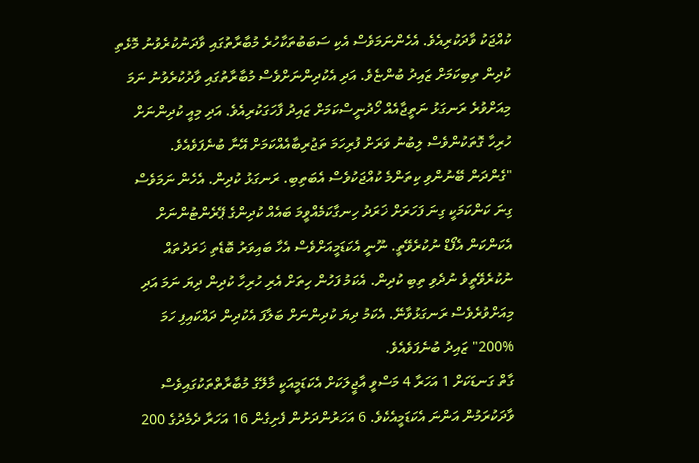ކުއްޖަކު ވާދަކުރިއެވެ. އެހެންނަމަވެސް އެކި ސަބަބުތަކާހުރެ މުބާރާތުގައި ވާދަނުކުރެވުނު މޮޅެތި ކުދިން ތިބިކަމަށް ޒައިދު ބުންޏެވެ. އަދި އެކުދިންނަށްވެސް މުބާރާތުގައި ވާދުކުރެވުނު ނަމަ މިއަށްވުރެ ރަނގަޅު ނަތީޖާއެއް ހޯދުނީސްކަމަށް ޒައިދު ފާހަގަކުރިއެވެ. އަދި މިއީ ކުދިންނަށް ހުރިހާ ގޮތަކުންވެސް ލިބުނު ވަރަށް ފުރިހަމަ ތަޖުރިބާއެއްކަމަށް އޭނާ ބުނެފަވެއެވެ.
"ގެންދަން ބޭނުންވި ކިތަންމެ ކުއްޖަކުވެސް އެބަތިބި. ރަނގަޅު ކުދިން. އެހެން ނަމަވެސް ގިނަ ކަންކަމަކީ ގިނަ ފަހަރަށް ޚަރަދު ހިނގާކަމެއްވީމަ ބައެއް ކުދިންގެ ޕޭރެންޓުންނަށް އެކަންކަން އެފޯޑް ނުކުރެވޭތީ. ނޫނީ އެކަޑަމީއަށްވެސް އެހާ ބައިވަރު ބޮޑެތި ޚަރަދުތައް ނުކުރެވޭތީވެ ނުދެވި ތިބި ކުދިން. އެކަމު ފަހުން ހިތަށް އެރި ހުރިހާ ކުދިން ދިޔަ ނަމަ އަދި މިއަށްވުރެވެސް ރަނގަޅުވާނޭ. އެކަމު ދިޔަ ކުދިންނަށް ބަލާފަ އެކުދިން ދައްކައިފި ހަމަ %200" ޒައިދު ބުނެފަވެއެވެ.
ގާތް ގަނޑަކަށް 1 އަހަރާ 4 މަސްވީ އާޖީލަކަށް އެކަޑަމީއަކީ މާލޭގެ މުބާރާތްތަކުގައިވެސް ވާދަކުރަމުން އަންނަ އެކަޑަމީއެކެވެ. 6 އަހަރުންދަށުން ފެށިގެން 16 އަހަރާ ދެމެދުގެ 200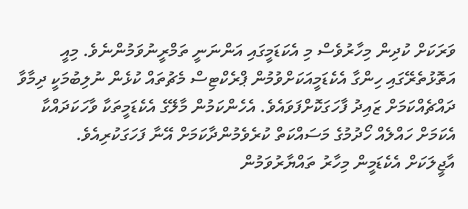ވަރަކަށް ކުދިން މިހާރުވެސް މި އެކަޑަމީގައި އަންނަނީ ތަމްރީނުވަމުންނެވެ. މިއީ އަތޮޅުތެރޭގައި ހިންގާ އެކެޑަމީއަކަށްވުމުން ޕްރެކްޓިސް މެޗުތައް ކުޅެން ނުލިބުމަކީ ދިމާވާ ދައްޗެއްކަމަށް ޒައިދު ފާހަގަކޮށްފަވައެވެ. އެހެންކަމުން މާލޭގެ އެކެޑަމީތަކާ ވާހަކަދައްކާ އެކަމަށް ހައްލެއް ހޯދުމުގެ މަސައްކަތް ކުރެވެމުންދާކަމަށް އޭނާ ފަހަގަކުރިއެވެ.
އާޖީލަކަށް އެކެޑަމީން މިހާރު ތައްޔާރުވަމުން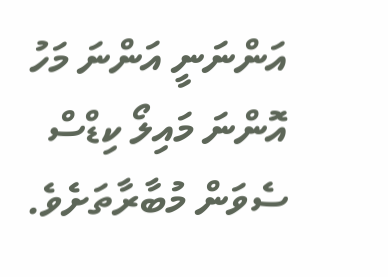އަންނަނީ އަންނަ މަހު އޮންނަ މައިލޯ ކިޑްސް ސެވަން މުބާރާތަށެވެ.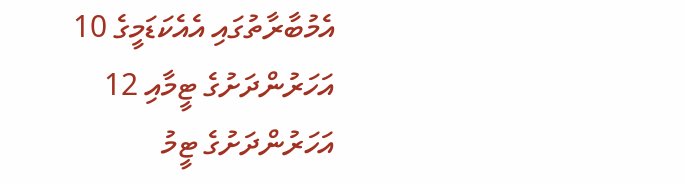އެމުބާރާތުގައި އެއެކަޑަމީގެ 10 އަހަރުންދަށުގެ ޓީމާއި 12 އަހަރުންދަށުގެ ޓީމު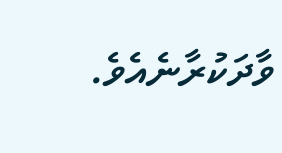ވާދަކުރާނެއެވެ.